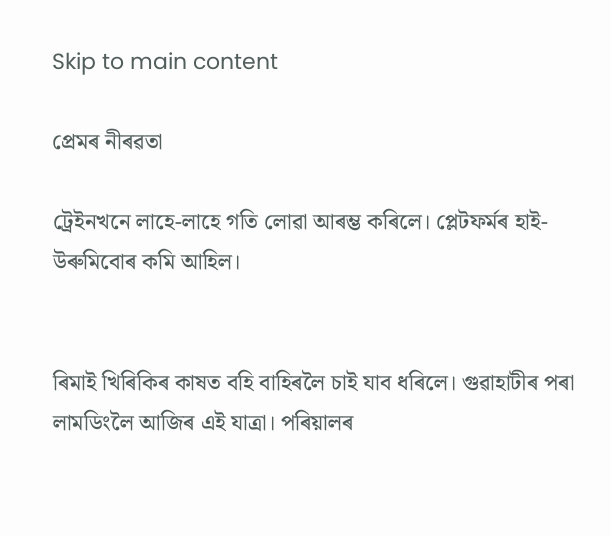Skip to main content

প্ৰেমৰ নীৰৱতা

ট্ৰেইনখনে লাহে-লাহে গতি লোৱা আৰম্ভ কৰিলে। প্লেটফৰ্মৰ হাই-উৰুমিবোৰ কমি আহিল।


ৰিমাই খিৰিকিৰ কাষত বহি বাহিৰলৈ চাই যাব ধৰিলে। গুৱাহাটীৰ পৰা লামডিংলৈ আজিৰ এই যাত্ৰা। পৰিয়ালৰ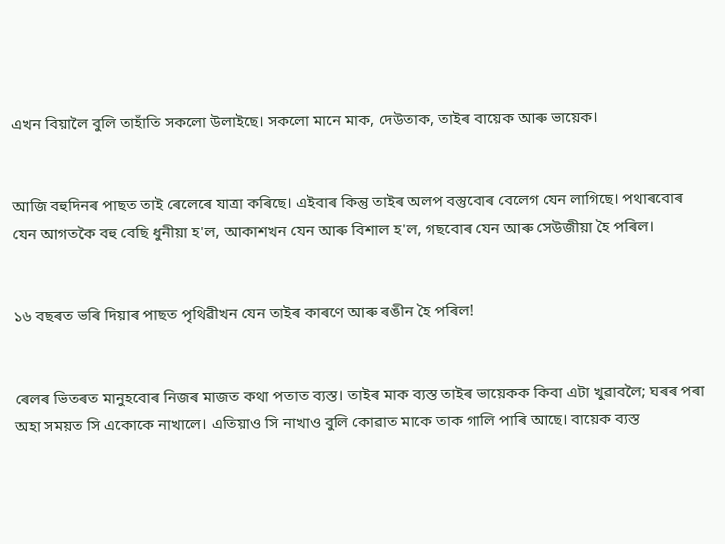এখন বিয়ালৈ বুলি তাহাঁতি সকলো উলাইছে। সকলো মানে মাক, দেউতাক, তাইৰ বায়েক আৰু ভায়েক।


আজি বহুদিনৰ পাছত তাই ৰেলেৰে যাত্ৰা কৰিছে। এইবাৰ কিন্তু তাইৰ অলপ বস্তুবোৰ বেলেগ যেন লাগিছে। পথাৰবোৰ যেন আগতকৈ বহু বেছি ধুনীয়া হ'ল, আকাশখন যেন আৰু বিশাল হ'ল, গছবোৰ যেন আৰু সেউজীয়া হৈ পৰিল।


১৬ বছৰত ভৰি দিয়াৰ পাছত পৃথিৱীখন যেন তাইৰ কাৰণে আৰু ৰঙীন হৈ পৰিল!


ৰেলৰ ভিতৰত মানুহবোৰ নিজৰ মাজত কথা পতাত ব্যস্ত। তাইৰ মাক ব্যস্ত তাইৰ ভায়েকক কিবা এটা খুৱাবলৈ; ঘৰৰ পৰা অহা সময়ত সি একোকে নাখালে। এতিয়াও সি নাখাও বুলি কোৱাত মাকে তাক গালি পাৰি আছে। বায়েক ব্যস্ত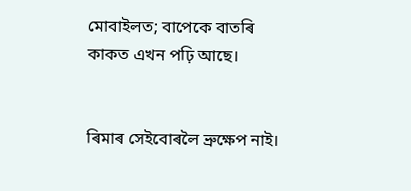মোবাইলত; বাপেকে বাতৰি কাকত এখন পঢ়ি আছে।


ৰিমাৰ সেইবোৰলৈ ভ্ৰুক্ষেপ নাই।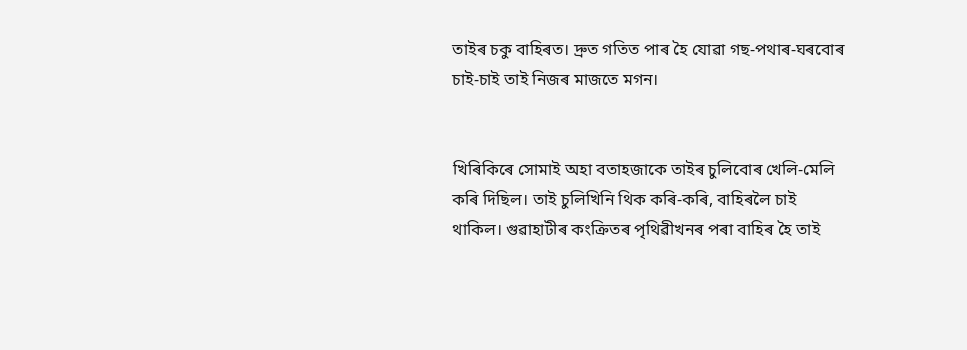তাইৰ চকু বাহিৰত। দ্ৰুত গতিত পাৰ হৈ যোৱা গছ-পথাৰ-ঘৰবোৰ চাই-চাই তাই নিজৰ মাজতে মগন।


খিৰিকিৰে সোমাই অহা বতাহজাকে তাইৰ চুলিবোৰ খেলি-মেলি কৰি দিছিল। তাই চুলিখিনি থিক কৰি-কৰি, বাহিৰলৈ চাই থাকিল। গুৱাহাটীৰ কংক্ৰিতৰ পৃথিৱীখনৰ পৰা বাহিৰ হৈ তাই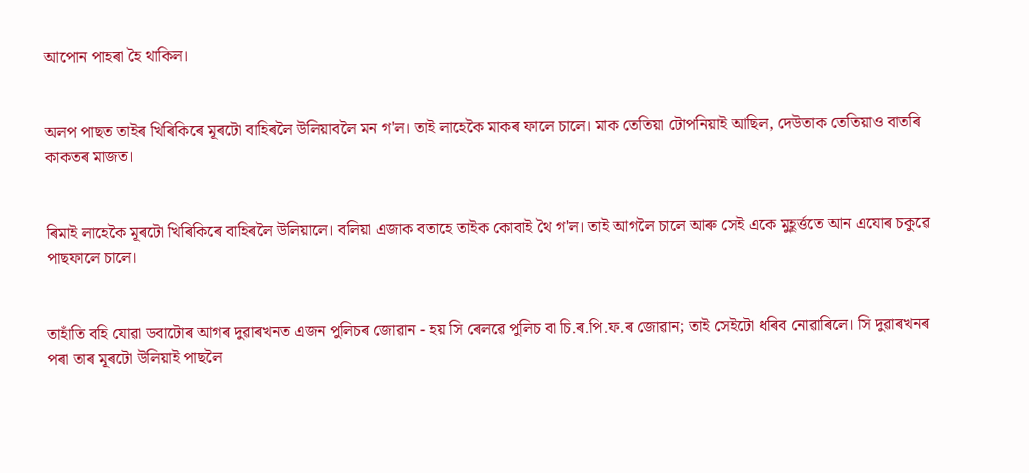আপোন পাহৰা হৈ থাকিল।


অলপ পাছত তাইৰ খিৰিকিৰে মূৰটো বাহিৰলৈ উলিয়াবলৈ মন গ'ল। তাই লাহেকৈ মাকৰ ফালে চালে। মাক তেতিয়া টোপনিয়াই আছিল, দেউতাক তেতিয়াও বাতৰি কাকতৰ মাজত।


ৰিমাই লাহেকৈ মূৰটো খিৰিকিৰে বাহিৰলৈ উলিয়ালে। বলিয়া এজাক বতাহে তাইক কোবাই থৈ গ'ল। তাই আগলৈ চালে আৰু সেই একে মুহূৰ্ত্ততে আন এযোৰ চকুৱে পাছফালে চালে।


তাহাঁতি বহি যোৱা ডবাটোৰ আগৰ দুৱাৰখনত এজন পুলিচৰ জোৱান - হয় সি ৰেলৱে পুলিচ বা চি.ৰ.পি.ফ.ৰ জোৱান; তাই সেইটো ধৰিব নোৱাৰিলে। সি দুৱাৰখনৰ পৰা তাৰ মূৰটো উলিয়াই পাছলৈ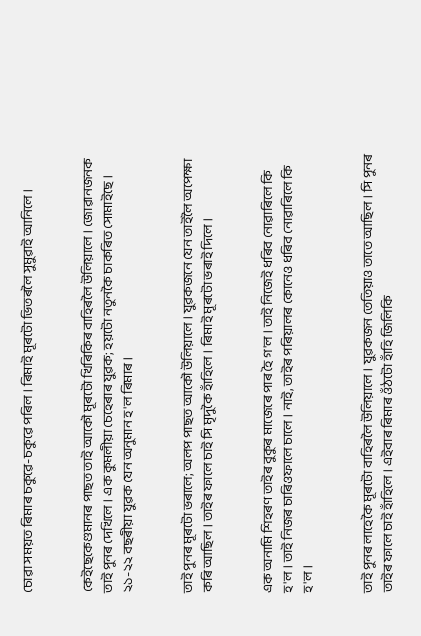চোৱা সময়ত ৰিমাৰ চকুৱে-চকুৱে পৰিল। ৰিমাই মূৰটো ভিতৰলৈ সুমুৱাই আনিলে।


কেইছেকেণ্ডমানৰ পাছত তাই আকৌ মূৰটো খিৰিকিৰ বাহিৰলৈ উলিয়ালে। জোৱানজনক তাই পুনৰ দেখিলে। এক কুমলীয়া চেহেৰাৰ যুৱক; হয়টো নতুনকৈ চাকৰিত সোমাইছে। ২১-২২ বছৰীয়া যুৱক যেন অনুমান হ'ল ৰিমাৰ।


তাই পুনৰ মূৰটো ভৰালে; অলপ পাছত আকৌ উলিয়ালে। যুৱকজনে যেন তাইলৈ অপেক্ষা কৰি আছিল। তাইৰ ফালে চাই সি মৃদুকৈ হাঁহিলে। ৰিমাই মূৰটো ভৰাই দিলে।


এক অনামি শিহৰণ তাইৰ বুকুৰ মাজেৰে পাৰ হৈ গ'ল। তাই নিজেই ধৰিব নোৱাৰিলে কি হ'ল। তাই নিজৰ চাৰিওফালে চালে। নাই, তাইৰ পৰিয়ালৰ কোনেও ধৰিব নোৱাৰিলে কি হ'ল।


তাই পুনৰ লাহেকৈ মূৰটো বাহিৰলৈ উলিয়ালে। যুৱকজন তেতিয়াও তাতে আছিল। সি পুনৰ তাইৰ ফালে চাই হাঁহিলে। এইবাৰ ৰিমাৰ ওঁঠটো হাঁহি জিলিকি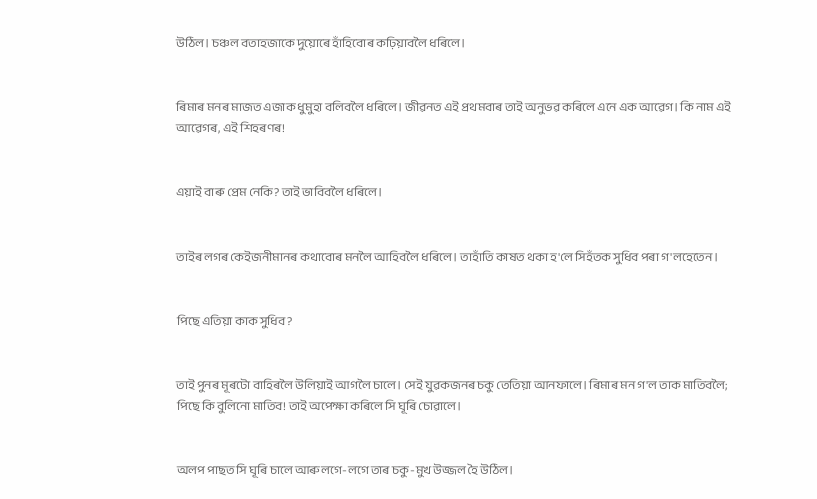উঠিল। চঞ্চল বতাহজাকে দুয়োৰে হাঁহিবোৰ কঢ়িয়াবলৈ ধৰিলে।


ৰিমাৰ মনৰ মাজত এজাক ধুমুহা বলিবলৈ ধৰিলে। জীৱনত এই প্ৰথমবাৰ তাই অনুভৱ কৰিলে এনে এক আৱেগ। কি নাম এই আৱেগৰ, এই শিহৰণৰ!


এয়াই বাৰু প্ৰেম নেকি? তাই ভাবিবলৈ ধৰিলে।


তাইৰ লগৰ কেইজনীমানৰ কথাবোৰ মনলৈ আহিবলৈ ধৰিলে। তাহাঁতি কাষত থকা হ'লে সিহঁতক সুধিব পৰা গ'লহেতেন।


পিছে এতিয়া কাক সুধিব?


তাই পুনৰ মূৰটো বাহিৰলৈ উলিয়াই আগলৈ চালে। সেই যুৱকজনৰ চকু তেতিয়া আনফালে। ৰিমাৰ মন গ'ল তাক মাতিবলৈ; পিছে কি বুলিনো মাতিব! তাই অপেক্ষা কৰিলে সি ঘূৰি চোৱালে।


অলপ পাছত সি ঘূৰি চালে আৰু লগে-লগে তাৰ চকু-মুখ উজ্জল হৈ উঠিল।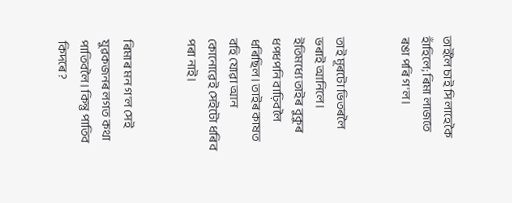তাইলৈ চাই সি লাহেকৈ হাঁহিলে; ৰিমা লাজতে ৰঙা পৰি গ'ল।


তাই মূৰটো ভিতৰলৈ ভৰাই আনিলে। ইতিমধ্যে তাইৰ বুকুৰ ধপধপনি বাঢ়িবলৈ ধৰিছিল। তাইৰ কাষত বহি যোৱা আন কোনোৱেই সেইটো ধৰিব পৰা নাই।


ৰিমাৰ মন গ'ল সেই যুৱকজনৰ লগত কথা পাতিবলৈ। কিন্তু পাতিব কিদৰে?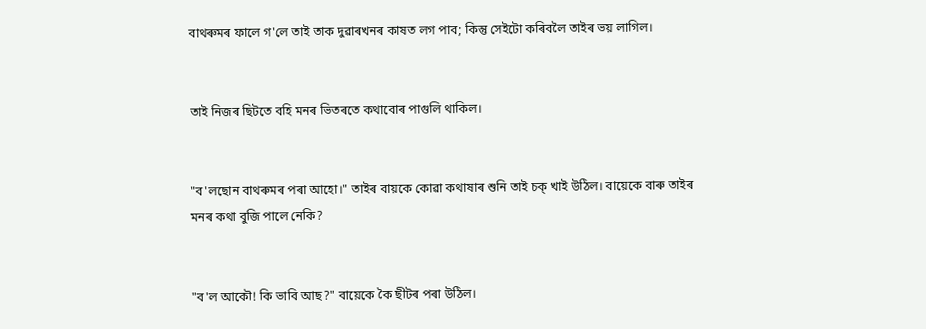বাথৰুমৰ ফালে গ'লে তাই তাক দুৱাৰখনৰ কাষত লগ পাব; কিন্তু সেইটো কৰিবলৈ তাইৰ ভয় লাগিল।


তাই নিজৰ ছিটতে বহি মনৰ ভিতৰতে কথাবোৰ পাগুলি থাকিল।


"ব'লছোন বাথৰুমৰ পৰা আহো।" তাইৰ বায়কে কোৱা কথাষাৰ শুনি তাই চক্ খাই উঠিল। বায়েকে বাৰু তাইৰ মনৰ কথা বুজি পালে নেকি?


"ব'ল আকৌ! কি ভাবি আছ?" বায়েকে কৈ ছীটৰ পৰা উঠিল।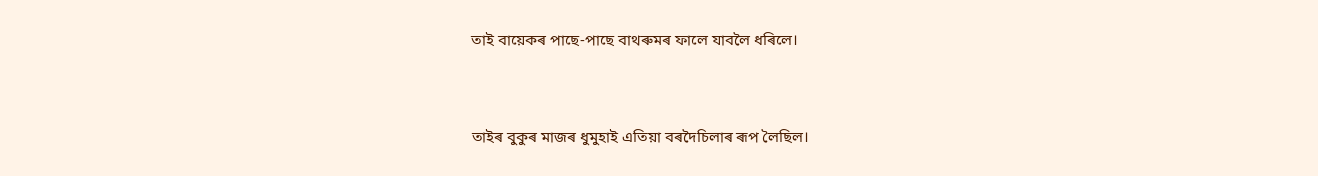তাই বায়েকৰ পাছে-পাছে বাথৰুমৰ ফালে যাবলৈ ধৰিলে।


তাইৰ বুকুৰ মাজৰ ধুমুহাই এতিয়া বৰদৈচিলাৰ ৰূপ লৈছিল।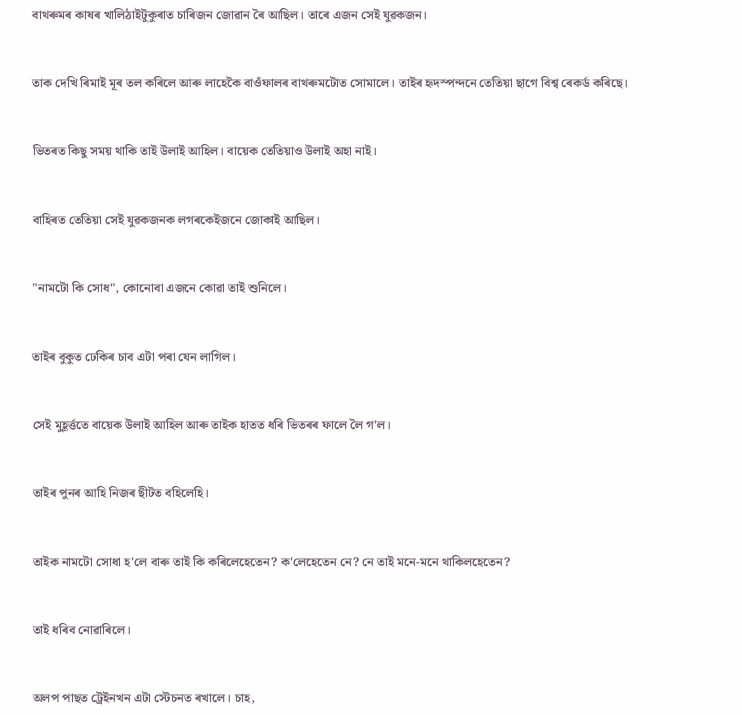বাথৰুমৰ কাষৰ খালিঠাইটুকুৰাত চাৰিজন জোৱান ৰৈ আছিল। তাৰে এজন সেই যুৱকজন।


তাক দেখি ৰিমাই মূৰ তল কৰিলে আৰু লাহেকৈ বাওঁফালৰ বাথৰুমটোত সোমালে। তাইৰ হৃদস্পন্দনে তেতিয়া ছাগে বিশ্ব ৰেকৰ্ড কৰিছে।


ভিতৰত কিছু সময় থাকি তাই উলাই আহিল। বায়েক তেতিয়াও উলাই অহা নাই।


বাহিৰত তেতিয়া সেই যুৱকজনক লগৰকেইজনে জোকাই আছিল।


"নামটো কি সোধ", কোনোবা এজনে কোৱা তাই শুনিলে।


তাইৰ বুকুত ঢেকিৰ চাব এটা পৰা যেন লাগিল।


সেই মুহূৰ্ত্ততে বায়েক উলাই আহিল আৰু তাইক হাতত ধৰি ভিতৰৰ ফালে লৈ গ'ল।


তাইৰ পুনৰ আহি নিজৰ ছীটত বহিলেহি।


তাইক নামটো সোধা হ'লে বাৰু তাই কি কৰিলেহেতেন? ক'লেহেতেন নে? নে তাই মনে-মনে থাকিলহেতেন?


তাই ধৰিব নোৱাৰিলে।


অলপ পাছত ট্ৰেইনখন এটা স্টেচনত ৰখালে। চাহ,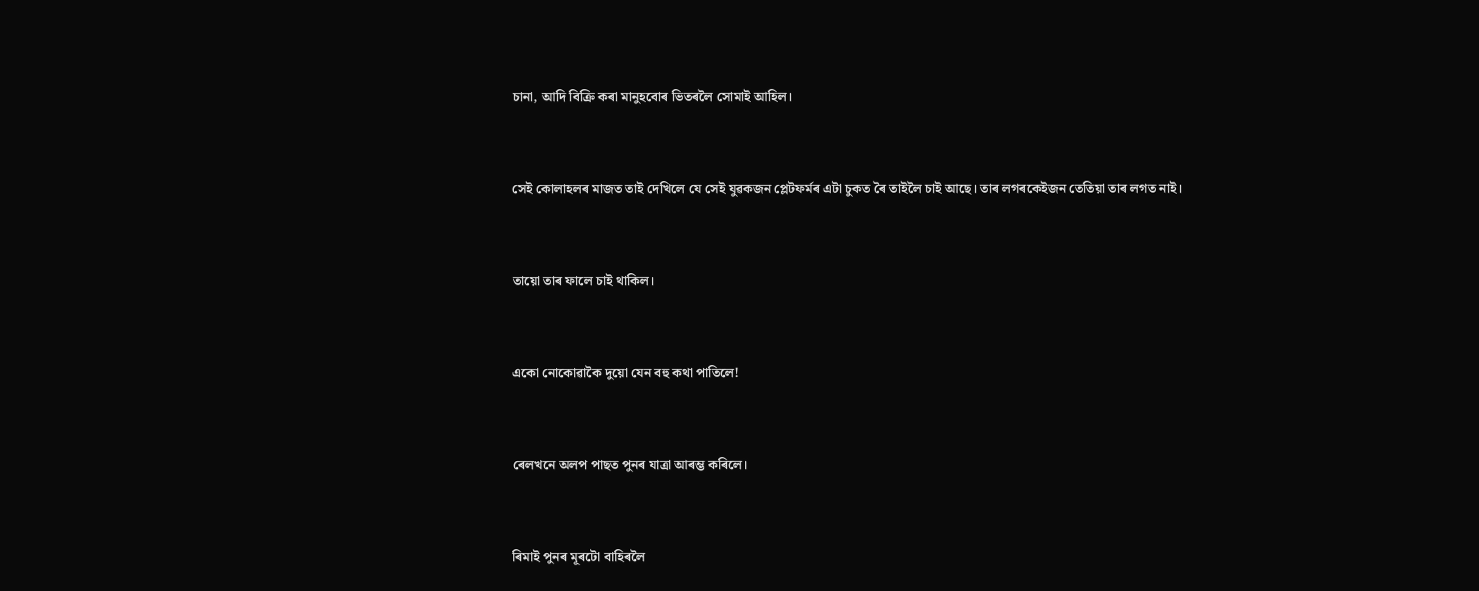চানা, আদি বিক্ৰি কৰা মানুহবোৰ ভিতৰলৈ সোমাই আহিল।


সেই কোলাহলৰ মাজত তাই দেখিলে যে সেই যুৱকজন প্লেটফৰ্মৰ এটা চুকত ৰৈ তাইলৈ চাই আছে। তাৰ লগৰকেইজন তেতিয়া তাৰ লগত নাই।


তায়ো তাৰ ফালে চাই থাকিল।


একো নোকোৱাকৈ দুয়ো যেন বহু কথা পাতিলে!


ৰেলখনে অলপ পাছত পুনৰ যাত্ৰা আৰম্ভ কৰিলে।


ৰিমাই পুনৰ মূৰটো বাহিৰলৈ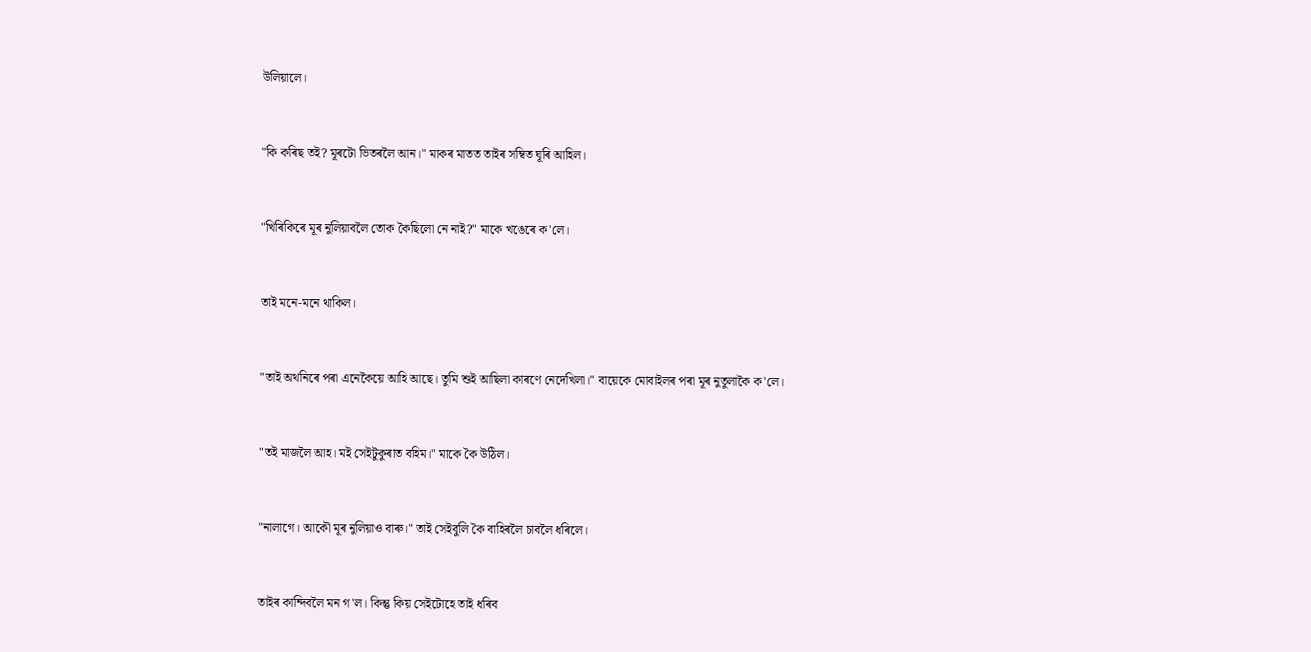উলিয়ালে।


"কি কৰিছ তই? মূৰটো ভিতৰলৈ আন।" মাকৰ মাতত তাইৰ সম্বিত ঘূৰি আহিল।


"খিৰিকিৰে মূৰ নুলিয়াবলৈ তোক কৈছিলো নে নাই?" মাকে খঙেৰে ক'লে।


তাই মনে-মনে থাকিল।


"তাই অথনিৰে পৰা এনেকৈয়ে আহি আছে। তুমি শুই আছিলা কাৰণে নেদেখিলা।" বায়েকে মোবাইলৰ পৰা মূৰ নুতুলাকৈ ক'লে।


"তই মাজলৈ আহ। মই সেইটুকুৰাত বহিম।" মাকে কৈ উঠিল।


"নালাগে। আকৌ মূৰ নুলিয়াও বাৰু।" তাই সেইবুলি কৈ বাহিৰলৈ চাবলৈ ধৰিলে।


তাইৰ কান্দিবলৈ মন গ'ল। কিন্তু কিয় সেইটোহে তাই ধৰিব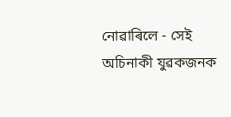নোৱাৰিলে - সেই অচিনাকী যুৱকজনক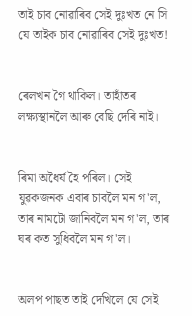তাই চাব নোৱাৰিব সেই দুঃখত নে সি যে তাইক চাব নোৱাৰিব সেই দুঃখত!


ৰেলখন গৈ থাকিল। তাহাঁতৰ লক্ষ্যস্থানলৈ আৰু বেছি দেৰি নাই।


ৰিমা অধৈৰ্য হৈ পৰিল। সেই যুৱকজনক এবাৰ চাবলৈ মন গ'ল, তাৰ নামটো জানিবলৈ মন গ'ল, তাৰ ঘৰ কত সুধিবলৈ মন গ'ল।


অলপ পাছত তাই দেখিলে যে সেই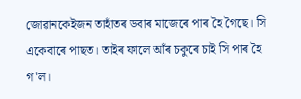জোৱানকেইজন তাহাঁতৰ ডবাৰ মাজেৰে পাৰ হৈ গৈছে। সি একেবাৰে পাছত। তাইৰ ফালে আঁৰ চকুৰে চাই সি পাৰ হৈ গ'ল।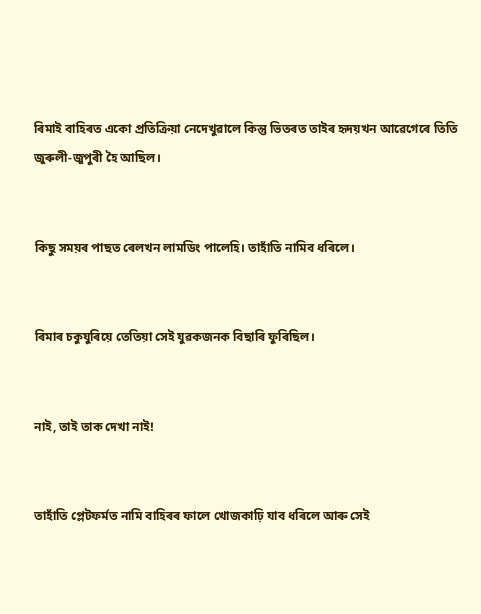ৰিমাই বাহিৰত একো প্ৰতিক্ৰিয়া নেদেখুৱালে কিন্তু ভিতৰত তাইৰ হৃদয়খন আৱেগেৰে তিতি জুৰুলী-জুপুৰী হৈ আছিল।


কিছু সময়ৰ পাছত ৰেলখন লামডিং পালেহি। তাহাঁতি নামিব ধৰিলে।


ৰিমাৰ চকুযুৰিয়ে তেতিয়া সেই যুৱকজনক বিছাৰি ফুৰিছিল।


নাই, তাই তাক দেখা নাই!


তাহাঁতি প্লেটফৰ্মত নামি বাহিৰৰ ফালে খোজকাঢ়ি যাব ধৰিলে আৰু সেই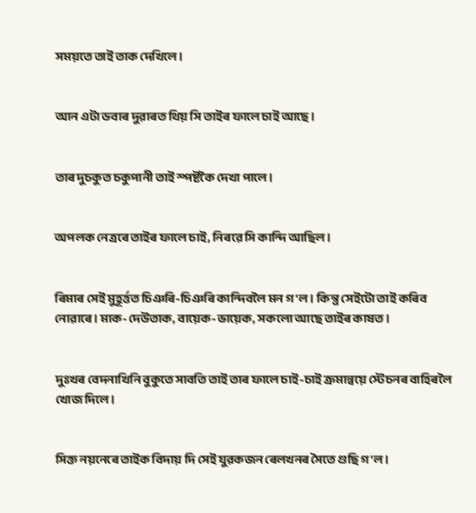সময়তে তাই তাক দেখিলে।


আন এটা ডবাৰ দুৱাৰত থিয় সি তাইৰ ফালে চাই আছে।


তাৰ দুচকুত চকুপানী তাই স্পষ্টকৈ দেখা পালে।


অপলক নেত্ৰৰে তাইৰ ফালে চাই, নিৰৱে সি কান্দি আছিল।


ৰিমাৰ সেই মুহূৰ্ত্তত চিঞৰি-চিঞৰি কান্দিবলৈ মন গ'ল। কিন্তু সেইটো তাই কৰিব নোৱাৰে। মাক-দেউতাক, বায়েক-ভায়েক, সকলো আছে তাইৰ কাষত।


দুঃখৰ বেদনাখিনি বুকুতে সাবতি তাই তাৰ ফালে চাই-চাই ক্ৰমান্বয়ে স্টেচনৰ বাহিৰলৈ খোজ দিলে।


সিক্ত নয়নেৰে তাইক বিদায় দি সেই যুৱকজন ৰেলখনৰ সৈতে গুছি গ'ল।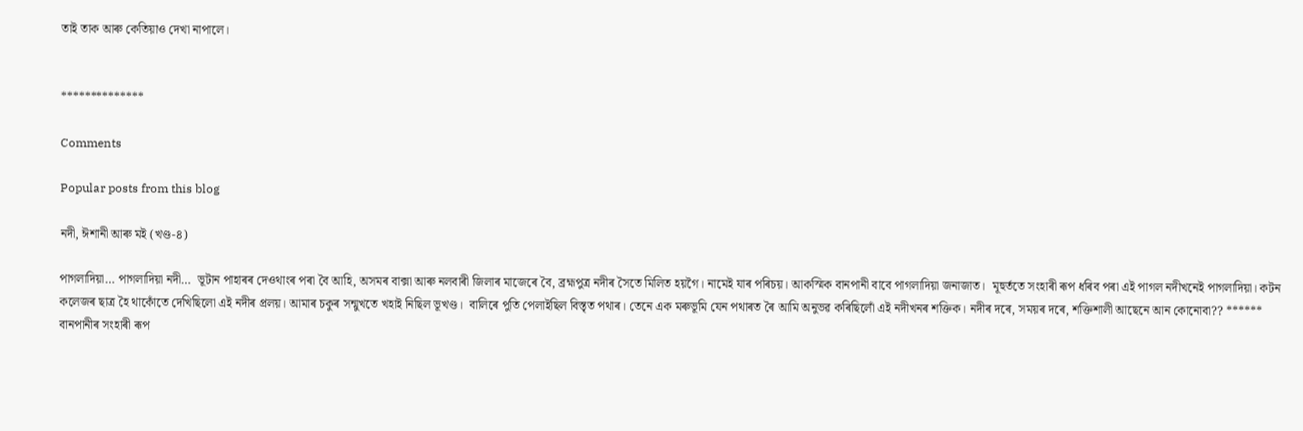তাই তাক আৰু কেতিয়াও দেখা নাপালে।


**************

Comments

Popular posts from this blog

নদী, ঈশানী আৰু মই (খণ্ড-৪)

পাগলাদিয়া… পাগলাদিয়া নদী…  ভূটান পাহাৰৰ দেওথাংৰ পৰা বৈ আহি, অসমৰ বাক্সা আৰু নলবাৰী জিলাৰ মাজেৰে বৈ, ব্ৰহ্মপুত্ৰ নদীৰ সৈতে মিলিত হয়গৈ। নামেই যাৰ পৰিচয়। আকস্মিক বানপানী বাবে পাগলাদিয়া জনাজাত।  মূহুৰ্ততে সংহাৰী ৰূপ ধৰিব পৰা এই পাগল নদীখনেই পাগলাদিয়া। কটন কলেজৰ ছাত্ৰ হৈ থাকোঁতে দেখিছিলো এই নদীৰ প্ৰলয়। আমাৰ চকুৰ সন্মুখতে খহাই নিছিল ভূখণ্ড।  বালিৰে পুতি পেলাইছিল বিস্তৃত পথাৰ। তেনে এক মৰুভূমি যেন পথাৰত ৰৈ আমি অনুভৱ কৰিছিলোঁ এই নদীখনৰ শক্তিক। নদীৰ দৰে, সময়ৰ দৰে, শক্তিশালী আছেনে আন কোনোবা?? ****** বানপানীৰ সংহাৰী ৰূপ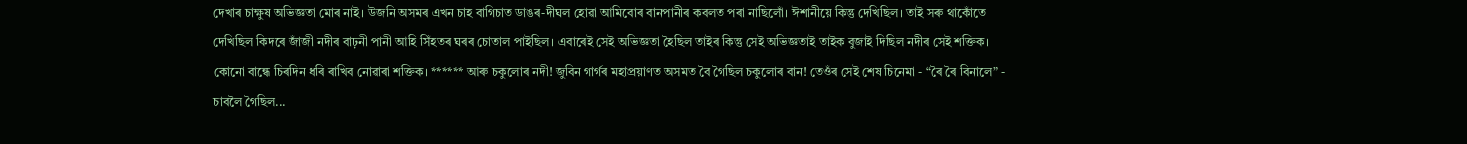দেখাৰ চাক্ষুষ অভিজ্ঞতা মোৰ নাই। উজনি অসমৰ এখন চাহ বাগিচাত ডাঙৰ-দীঘল হোৱা আমিবোৰ বানপানীৰ কবলত পৰা নাছিলোঁ। ঈশানীয়ে কিন্তু দেখিছিল। তাই সৰু থাকোঁতে দেখিছিল কিদৰে জাঁজী নদীৰ বাঢ়নী পানী আহি সিঁহতৰ ঘৰৰ চোতাল পাইছিল। এবাৰেই সেই অভিজ্ঞতা হৈছিল তাইৰ কিন্তু সেই অভিজ্ঞতাই তাইক বুজাই দিছিল নদীৰ সেই শক্তিক। কোনো বান্ধে চিৰদিন ধৰি ৰাখিব নোৱাৰা শক্তিক। ****** আৰু চকুলোৰ নদী! জুবিন গাৰ্গৰ মহাপ্ৰয়াণত অসমত বৈ গৈছিল চকুলোৰ বান! তেওঁৰ সেই শেষ চিনেমা - “ৰৈ ৰৈ বিনালে” - চাবলৈ গৈছিল...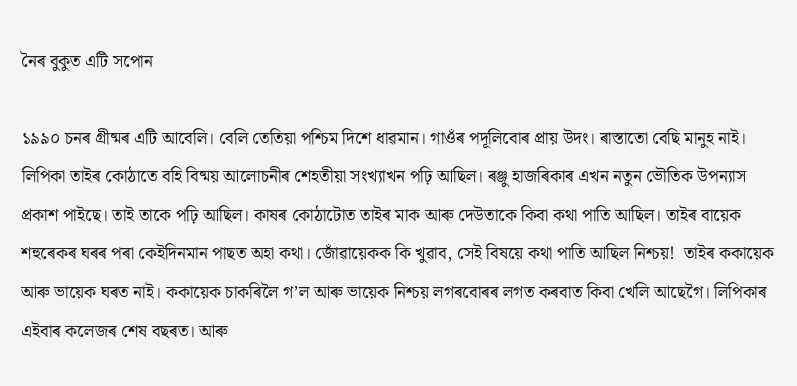নৈৰ বুকুত এটি সপোন

১৯৯০ চনৰ গ্ৰীষ্মৰ এটি আবেলি। বেলি তেতিয়া পশ্চিম দিশে ধাৱমান। গাওঁৰ পদূলিবোৰ প্ৰায় উদং। ৰাস্তাতো বেছি মানুহ নাই। লিপিকা তাইৰ কোঠাতে বহি বিষ্ময় আলোচনীৰ শেহতীয়া সংখ্যাখন পঢ়ি আছিল। ৰঞ্জু হাজৰিকাৰ এখন নতুন ভৌতিক উপন্যাস প্ৰকাশ পাইছে। তাই তাকে পঢ়ি আছিল। কাষৰ কোঠাটোত তাইৰ মাক আৰু দেউতাকে কিবা কথা পাতি আছিল। তাইৰ বায়েক শহুৰেকৰ ঘৰৰ পৰা কেইদিনমান পাছত অহা কথা। জোঁৱায়েকক কি খুৱাব, সেই বিষয়ে কথা পাতি আছিল নিশ্চয়!  তাইৰ ককায়েক আৰু ভায়েক ঘৰত নাই। ককায়েক চাকৰিলৈ গ’ল আৰু ভায়েক নিশ্চয় লগৰবোৰৰ লগত কৰবাত কিবা খেলি আছেগৈ। লিপিকাৰ এইবাৰ কলেজৰ শেষ বছৰত। আৰু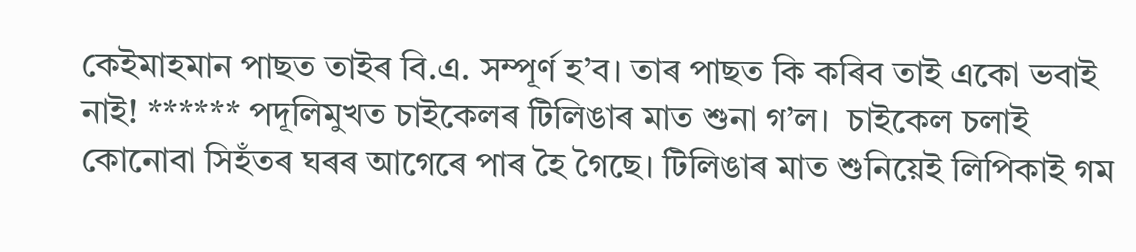কেইমাহমান পাছত তাইৰ বি.এ. সম্পূৰ্ণ হ’ব। তাৰ পাছত কি কৰিব তাই একো ভবাই নাই! ****** পদূলিমুখত চাইকেলৰ টিলিঙাৰ মাত শুনা গ’ল।  চাইকেল চলাই কোনোবা সিহঁতৰ ঘৰৰ আগেৰে পাৰ হৈ গৈছে। টিলিঙাৰ মাত শুনিয়েই লিপিকাই গম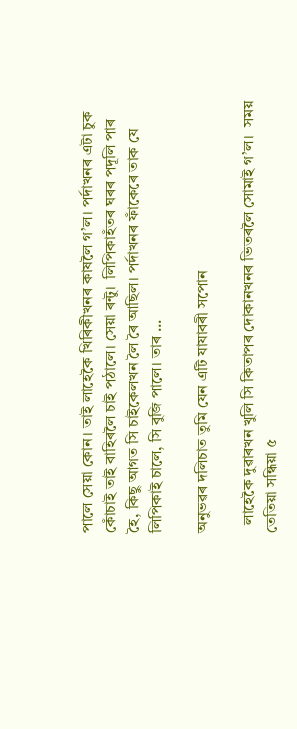পালে সেয়া কোন। তাই লাহেকৈ খিৰিকীখনৰ কাষলৈ গ’ল। পৰ্দাখনৰ এটা চুক কোঁচাই তাই বাহিৰলৈ চাই পঠালে। সেয়া ৰন্টু।  লিপিকাহঁতৰ ঘৰৰ পদূলি পাৰ হৈ, কিছু আগত সি চাইকেলখন লৈ ৰৈ আছিল। পৰ্দাখনৰ ফাঁকেৰে তাক যে লিপিকাই চালে, সি বুজি পালে। তাৰ ...

অনুভৱৰ দলিচাত তুমি যেন এটি যাযাবৰী সপোন

  লাহেকৈ দুৱাৰখন খুলি সি কিতাপৰ দোকানখনৰ ভিতৰলৈ সোমাই গ’ল।  সময় তেতিয়া সন্ধিয়া ৫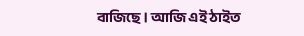বাজিছে। আজি এই ঠাইত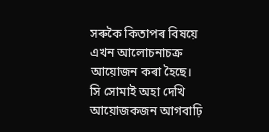সৰুকৈ কিতাপৰ বিষয়ে এখন আলোচনাচক্ৰ আয়োজন কৰা হৈছে। সি সোমাই অহা দেখি আয়োজকজন আগবাঢ়ি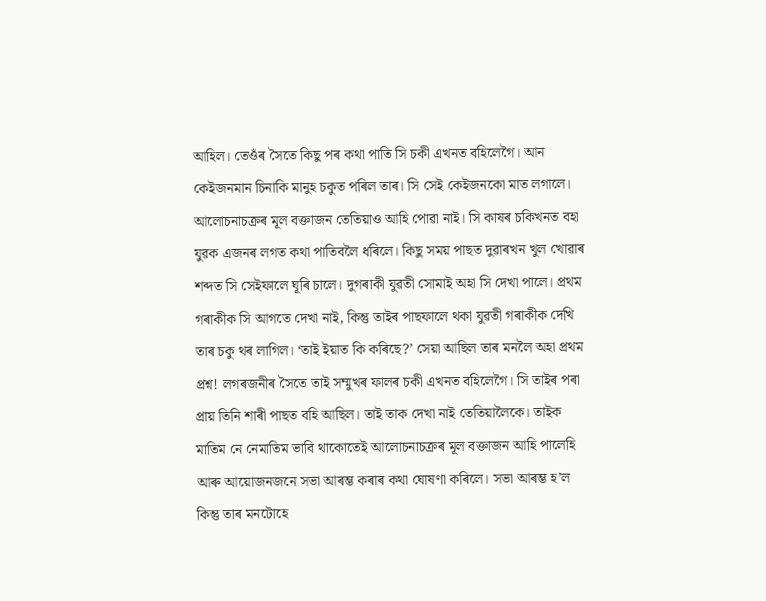আহিল। তেওঁৰ সৈতে কিছু পৰ কথা পাতি সি চকী এখনত বহিলেগৈ। আন কেইজনমান চিনাকি মানুহ চকুত পৰিল তাৰ। সি সেই কেইজনকো মাত লগালে। আলোচনাচক্ৰৰ মূল বক্তাজন তেতিয়াও আহি পোৱা নাই। সি কাষৰ চকিখনত বহা যুৱক এজনৰ লগত কথা পাতিবলৈ ধৰিলে। কিছু সময় পাছত দুৱাৰখন খুল খোৱাৰ শব্দত সি সেইফালে ঘূৰি চালে। দুগৰাকী যুৱতী সোমাই অহা সি দেখা পালে। প্ৰথম গৰাকীক সি আগতে দেখা নাই, কিন্তু তাইৰ পাছফালে থকা যুৱতী গৰাকীক দেখি তাৰ চকু থৰ লাগিল। ‘তাই ইয়াত কি কৰিছে?’ সেয়া আছিল তাৰ মনলৈ অহা প্ৰথম প্ৰশ্ন! লগৰজনীৰ সৈতে তাই সম্মুখৰ ফালৰ চকী এখনত বহিলেগৈ। সি তাইৰ পৰা প্ৰায় তিনি শাৰী পাছত বহি আছিল। তাই তাক দেখা নাই তেতিয়ালৈকে। তাইক মাতিম নে নেমাতিম ভাবি থাকোতেই আলোচনাচক্ৰৰ মূল বক্তাজন আহি পালেহি আৰু আয়োজনজনে সভা আৰম্ভ কৰাৰ কথা ঘোষণা কৰিলে। সভা আৰম্ভ হ’ল কিন্তু তাৰ মনটোহে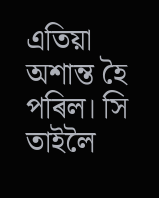এতিয়া অশান্ত হৈ পৰিল। সি তাইলৈ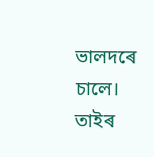ভালদৰে চালে। তাইৰ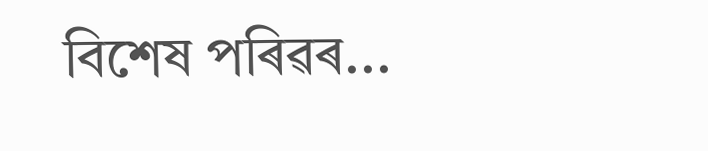বিশেষ পৰিৱৰ...